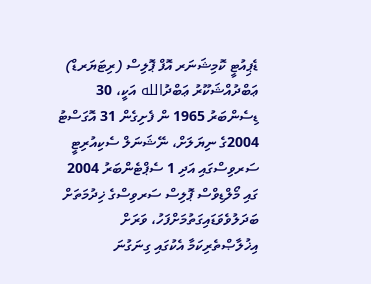ޑެޕިއުޓީ ކޮމިޝަނަރ އޮފް ޕޮލިސް (ރިޓަޔަރޑް) ޢަބްދުއްޝަކޫރު ޢަބްދުالله އަކީ، 30 ޑިސެންބަރު 1965 ން ފެށިގެން 31 އޮގަސްޓު 2004ގެ ނިޔަލަށް، ނޭޝަނަލް ސެކިއުރިޓީ ސަރވިސްގައި އަދި 1 ސެޕްޓެންބަރު 2004 ގައި މޯލްޑިވްސް ޕޮލިސް ސަރވިސްގެ ޚިދުމަތަށް ބަދަލުވެވަޑައިގަތުމަށްފަހު، ވަރަށް އިޚުލާޞްތެރިކަމާ އެކުގައި ގިނަގުނަ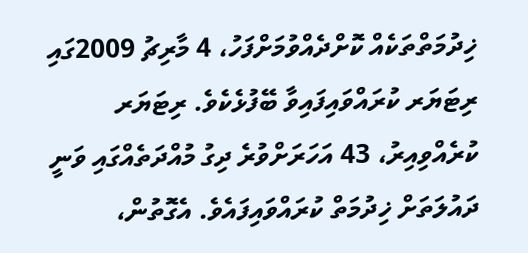ޚިދުމަތްތަކެއް ކޮށްދެއްވުމަށްފަހު، 4 މާރިޗު 2009ގައި ރިޓަޔަރ ކުރައްވައިފައިވާ ބޭފުޅެކެވެ. ރިޓަޔަރ ކުރެއްވިއިރު، 43 އަހަރަށްވުރެ ދިގު މުއްދަތެއްގައި ވަނީ ދައުލަތަށް ޚިދުމަތް ކުރައްވައިފައެވެ. އެގޮތުން،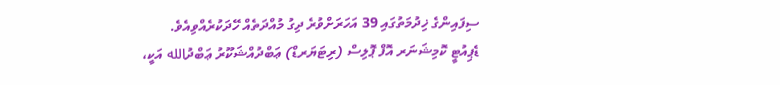ސިފައިންގެ ޚިދުމަތުގައި 39 އަހަރަށްވުރެ ދިގު މުއްދަތެއް ހޭދަކުރެއްވިއެވެ.
ޑެޕިއުޓީ ކޮމިޝަނަރ އޮފް ޕޮލިސް (ރިޓަޔަރޑް) ޢަބްދުއްޝަކޫރު ޢަބްދުالله އަކީ،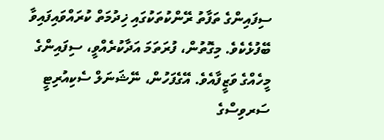ސިފައިންގެ ތަފާތު ރޭންކުތަކުގައި ޚިދުމަތް ކުރައްވައިފައިވާ ބޭފުޅެކެވެ. މިގޮތުން، ފުރަތަމަ އަދާކުރެއްވީ، ސިފައިންގެ މީހެއްގެ ވަޒީފާއެވެ. އޭގެފަހުން، ނޭޝަނަލް ސެކިއުރިޓީ ސަރވިސްގެ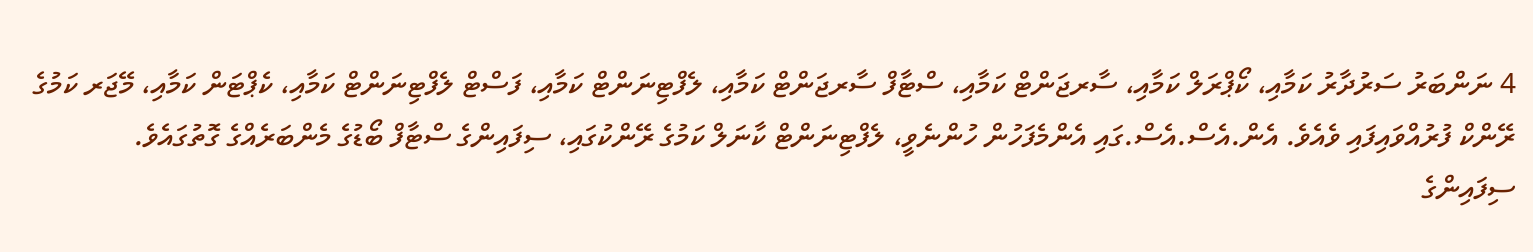4 ނަންބަރު ސަރުދާރު ކަމާއި، ކޯޕްރަލް ކަމާއި، ސާރޖަންޓް ކަމާއި، ސްޓާފް ސާރޖަންޓް ކަމާއި، ލެފްޓިނަންޓް ކަމާއި، ފަސްޓް ލެފްޓިނަންޓް ކަމާއި، ކެޕްޓަން ކަމާއި، މޭޖަރ ކަމުގެ ރޭންކް ފުރުއްވައިފައި ވެއެވެ. އެން.އެސް.އެސް.ގައި އެންމެފަހުން ހުންނެވީ، ލެފްޓިނަންޓް ކާނަލް ކަމުގެ ރޭންކުގައި، ސިފައިންގެ ސްޓާފް ބޯޑުގެ މެންބަރެއްގެ ގޮތުގައެވެ.
ސިފައިންގެ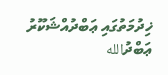ޚިދުމަތުގައި ޢަބްދުއްޝަކޫރު ޢަބްދުالله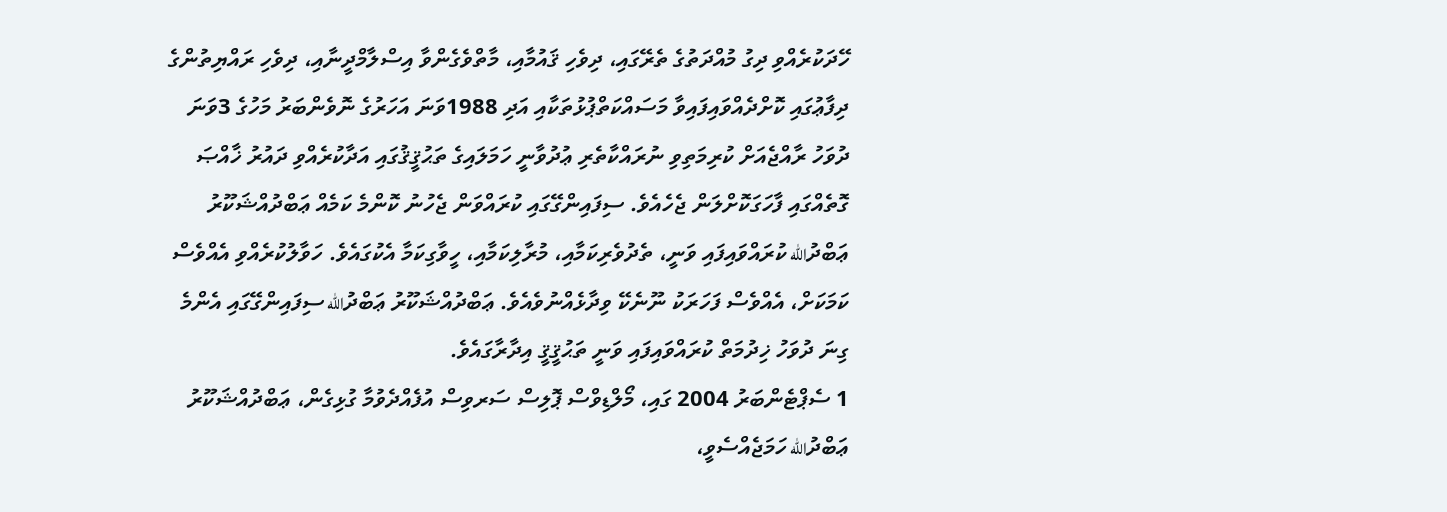ހޭދަކުރެއްވި ދިގު މުއްދަތުގެ ތެރޭގައި، ދިވެހި ޤައުމާއި، މާތްވެގެންވާ އިސްލާމްދީނާއި، ދިވެހި ރައްޔިތުންގެ ދިފާޢުގައި ކޮށްދެއްވައިފައިވާ މަސައްކަތްޕުޅުތަކާއި އަދި 1988ވަނަ އަހަރުގެ ނޮވެންބަރު މަހުގެ 3ވަނަ ދުވަހު ރާއްޖެއަށް ކުރިމަތިވި ނުރައްކާތެރި ޢުދުވާނީ ހަމަލައިގެ ތަޙުޤީޤުގައި އަދާކުރެއްވި ދައުރު ޚާއްޞަ ގޮތެއްގައި ފާހަގަކޮށްލަން ޖެހެއެވެ. ސިފައިންގޭގައި ކުރައްވަން ޖެހުނު ކޮންމެ ކަމެއް ޢަބްދުއްޝަކޫރު ޢަބްދުالله ކުރައްވައިފައި ވަނީ، ތެދުވެރިކަމާއި، މުރާލިކަމާއި، ހީވާގިކަމާ އެކުގައެވެ. ހަވާލުކުރެއްވި އެއްވެސް ކަމަކަށް، އެއްވެސް ފަހަރަކު ނޫނެކޭ ވިދާޅެއްނުވެއެވެ. ޢަބްދުއްޝަކޫރު ޢަބްދުالله ސިފައިންގޭގައި އެންމެ ގިނަ ދުވަހު ޚިދުމަތް ކުރައްވައިފައި ވަނީ ތަޙުޤީޤީ އިދާރާގައެވެ.
1 ސެޕްޓެންބަރު 2004 ގައި، މޯލްޑިވްސް ޕޮލިސް ސަރވިސް އުފެއްދެވުމާ ގުޅިގެން، ޢަބްދުއްޝަކޫރު ޢަބްދުالله ހަމަޖެއްސެވީ،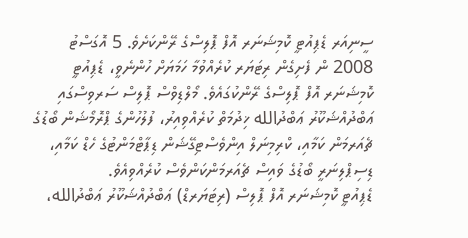ސީނިއަރ ޑެޕިއުޓީ ކޮމިޝަނަރ އޮފް ޕޮލިސްގެ ރޭންކަށެވެ. 5 އޮގަސްޓު 2008 ން ފެށިގެން ރިޓަޔަރ ކުރެއްވުމާ ހަމަޔަށް ހުންނެވީ، ޑެޕިއުޓީ ކޮމިޝަނަރ އޮފް ޕޮލިސްގެ ރޭންކުގައެވެ. މޯލްޑިވްސް ޕޮލިސް ސަރވިސްގައި ޢަބްދުއްޝަކޫރު ޢަބްދުالله ޚިދުމަތް ކުރެއްވިއިރު، ފުލުހުންގެ ޕްރޮމޯޝަން ބޯޑުގެ ޗެއަރމަން ކަމާއި، ކްރިމިނަލް އިންވެސްޓިގޭޝަން ޑިޕާޓްމަންޓުގެ ހެޑް ކަމާއި، ޑިސިޕްލިނަރީ ބޯޑުގެ ވައިސް ޗެއަރމަންކަންވެސް ކުރެއްވިއެވެ.
ޑެޕިއުޓީ ކޮމިޝަނަރ އޮފް ޕޮލިސް (ރިޓަޔަރޑް) ޢަބްދުއްޝަކޫރު ޢަބްދުالله،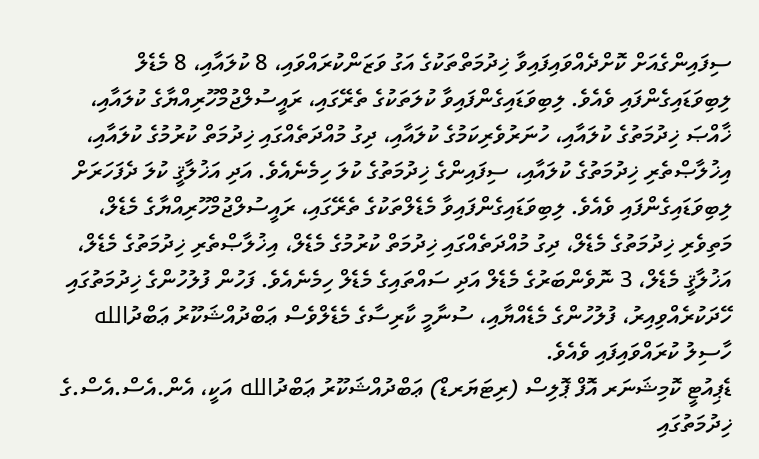ސިފައިންގެއަށް ކޮށްދެއްވައިފައިވާ ޚިދުމަތްތަކުގެ އަގު ވަޒަންކުރައްވައި، 8 ކުލައާއި، 8 މެޑެލް ލިބިވަޑައިގެންފައި ވެއެވެ. ލިބިވަޑައިގެންފައިވާ ކުލަތަކުގެ ތެރޭގައި، ރައީސުލްޖުމްހޫރިއްޔާގެ ކުލައާއި، ޚާއްޞަ ޚިދުމަތުގެ ކުލައާއި، ހުނަރުވެރިކަމުގެ ކުލައާއި، ދިގު މުއްދަތެއްގައި ޚިދުމަތް ކުރުމުގެ ކުލައާއި، އިޚުލާޞްތެރި ޚިދުމަތުގެ ކުލައާއި، ސިފައިންގެ ޚިދުމަތުގެ ކުލަ ހިމެނެއެވެ. އަދި އަޚުލާޤީ ކުލަ ދެފަހަރަށް ލިބިވަޑައިގެންފައި ވެއެވެ. ލިބިވަޑައިގެންފައިވާ މެޑެލްތަކުގެ ތެރޭގައި، ރައީސުލްޖުމްހޫރިއްޔާގެ މެޑެލް، މަތިވެރި ޚިދުމަތުގެ މެޑެލް، ދިގު މުއްދަތެއްގައި ޚިދުމަތް ކުރުމުގެ މެޑެލް، އިޚުލާޞްތެރި ޚިދުމަތުގެ މެޑެލް، އަޚުލާޤީ މެޑެލް، 3 ނޮވެންބަރުގެ މެޑެލް އަދި ސައްތައިގެ މެޑެލް ހިމެނެއެވެ. ފަހުން ފުލުހުންގެ ޚިދުމަތުގައި ހޭދަކުރެއްވިއިރު، ފުލުހުންގެ މެޑެއްޔާއި، ސުނާމީ ކާރިސާގެ މެޑެލްވެސް ޢަބްދުއްޝަކޫރު ޢަބްދުالله ހާސިލު ކުރައްވައިފައި ވެއެވެ.
ޑެޕިއުޓީ ކޮމިޝަނަރ އޮފް ޕޮލިސް (ރިޓަޔަރޑް) ޢަބްދުއްޝަކޫރު ޢަބްދުالله އަކީ، އެން.އެސް.އެސް.ގެ ޚިދުމަތުގައި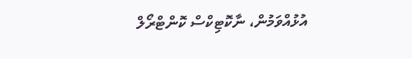އުޅުއްވަމުން، ނާކޮޓިކްސް ކޮންޓްރޯލް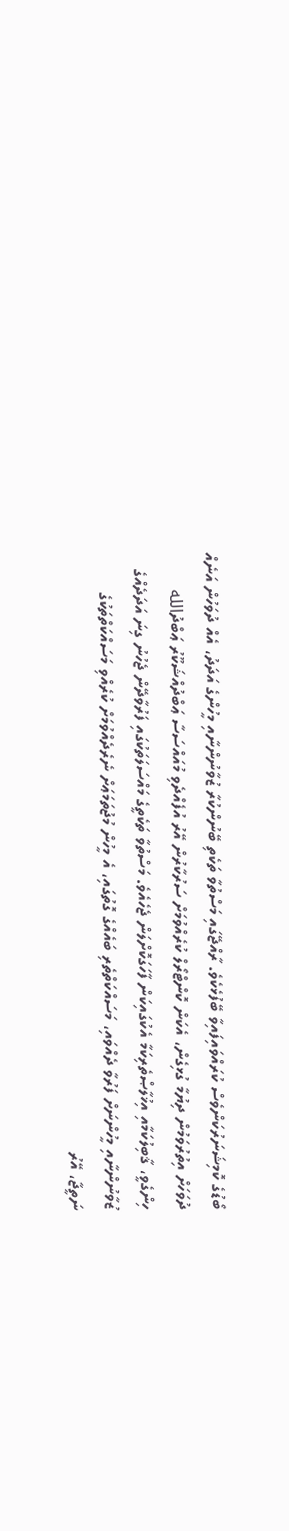ބޯޑުގެ ކޮމިޝަނަރުކަންވެސް ކުރައްވައިފައިވާ ބޭފުޅެކެވެ. ރާއްޖޭގައި މަސްތުވާ ތަކެތި ބޭނުންކުރާ ޒުވާނުންނާއި މީހުންގެ އަދަދު، އެއް ދުވަހުން އަނެއް ދުވަހަށް އިތުރުވަމުން ދިޔުމާ ގުޅިގެން، އެކަން ކޮންޓްރޯލް ކުރެއްވުމަށް ސަރުކާރުން އޭރު އުފެއްދެވި މުއައްސަސާ ޢަބްދުއްޝަކޫރު ޢަބްދުالله ހިންގެވީ، ޤާބިލުކަމާއި އިޚުލާޞްތެރިކަމާ އެކުގައިކަން ފާހަގަކޮށްލަން ޖެހެއެވެ. މަސްތުވާ ތަކެތީގެ މައްސަލަތަކުގައި ފަރުވާދޭން ޖެހުނު ގިނަ އަދަދެއްގެ ޒުވާނުންނާއި މީހުންނަށް ފަރުވާ ދެއްވައި، މަސައްކަތްތެރި ބައެއްގެ ގޮތުގައި، އެ މީހުން މުޖުތަމަޢަށް ނެރެދެއްވުމަށް ކުރެއްވި މަސައްކަތްތަކުގެ ނަތީޖާ، އޭރު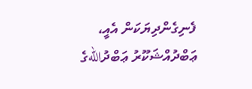ފެނިގެންދިޔަކަން އެއީ، ޢަބްދުއްޝަކޫރު ޢަބްދުاللهގެ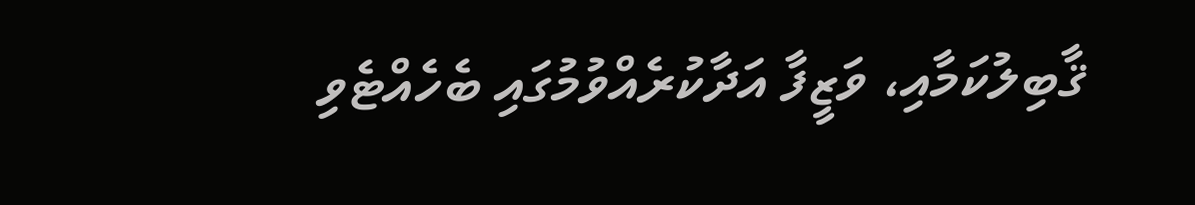ޤާބިލުކަމާއި، ވަޒީފާ އަދާކުރެއްވުމުގައި ބެހެއްޓެވި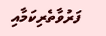ފަރުވާތެރިކަމާއި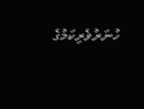ހުނަރުވެރިކަމުގެ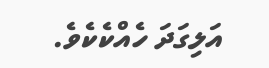އަލިގަދަ ހެއްކެކެވެ.